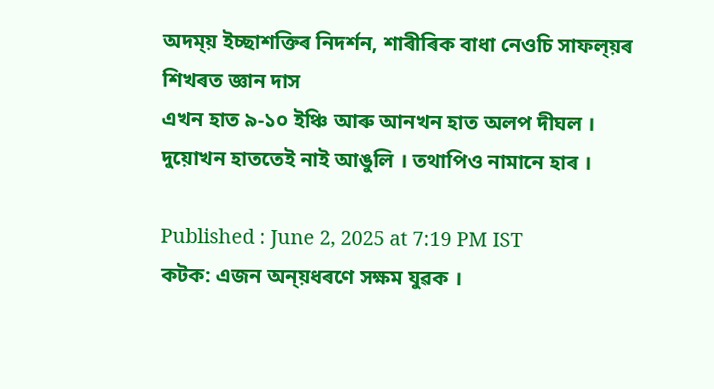অদম্য় ইচ্ছাশক্তিৰ নিদৰ্শন, শাৰীৰিক বাধা নেওচি সাফল্য়ৰ শিখৰত জ্ঞান দাস
এখন হাত ৯-১০ ইঞ্চি আৰু আনখন হাত অলপ দীঘল । দুয়োখন হাততেই নাই আঙুলি । তথাপিও নামানে হাৰ ।

Published : June 2, 2025 at 7:19 PM IST
কটক: এজন অন্য়ধৰণে সক্ষম যুৱক ।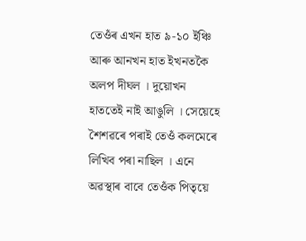তেওঁৰ এখন হাত ৯-১০ ইঞ্চি আৰু আনখন হাত ইখনতকৈ অলপ দীঘল । দুয়োখন হাততেই নাই আঙুলি । সেয়েহে শৈশৱৰে পৰাই তেওঁ কলমেৰে লিখিব পৰা নাছিল । এনে অৱস্থাৰ বাবে তেওঁক পিতৃয়ে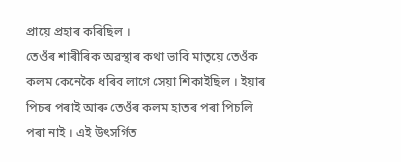প্ৰায়ে প্ৰহাৰ কৰিছিল ।
তেওঁৰ শাৰীৰিক অৱস্থাৰ কথা ভাবি মাতৃয়ে তেওঁক কলম কেনেকৈ ধৰিব লাগে সেয়া শিকাইছিল । ইয়াৰ পিচৰ পৰাই আৰু তেওঁৰ কলম হাতৰ পৰা পিচলি পৰা নাই । এই উৎসৰ্গিত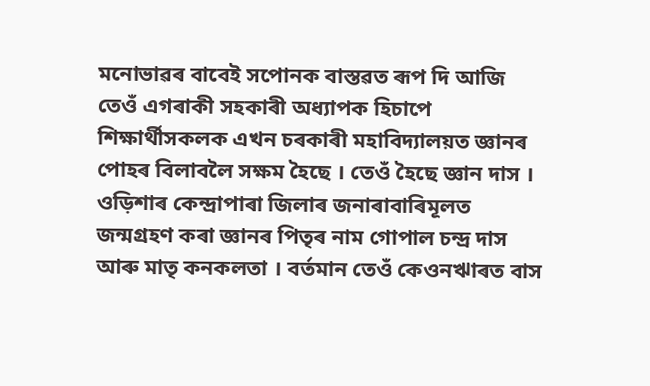মনোভাৱৰ বাবেই সপোনক বাস্তৱত ৰূপ দি আজি তেওঁ এগৰাকী সহকাৰী অধ্যাপক হিচাপে শিক্ষাৰ্থীসকলক এখন চৰকাৰী মহাবিদ্যালয়ত জ্ঞানৰ পোহৰ বিলাবলৈ সক্ষম হৈছে । তেওঁ হৈছে জ্ঞান দাস ।
ওড়িশাৰ কেন্দ্ৰাপাৰা জিলাৰ জনাৰাবাৰিমূলত জন্মগ্ৰহণ কৰা জ্ঞানৰ পিতৃৰ নাম গোপাল চন্দ্ৰ দাস আৰু মাতৃ কনকলতা । বৰ্তমান তেওঁ কেওনঋাৰত বাস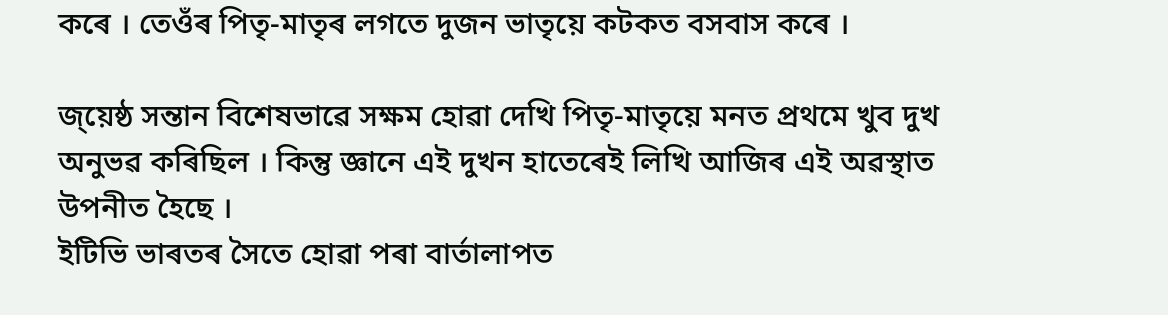কৰে । তেওঁৰ পিতৃ-মাতৃৰ লগতে দুজন ভাতৃয়ে কটকত বসবাস কৰে ।

জ্য়েষ্ঠ সন্তান বিশেষভাৱে সক্ষম হোৱা দেখি পিতৃ-মাতৃয়ে মনত প্ৰথমে খুব দুখ অনুভৱ কৰিছিল । কিন্তু জ্ঞানে এই দুখন হাতেৰেই লিখি আজিৰ এই অৱস্থাত উপনীত হৈছে ।
ইটিভি ভাৰতৰ সৈতে হোৱা পৰা বাৰ্তালাপত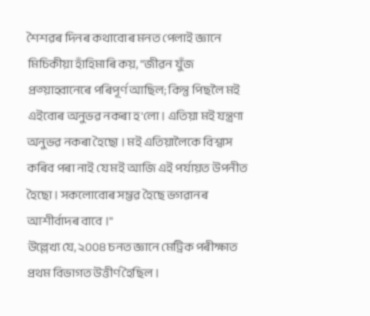শৈশৱৰ দিনৰ কথাবোৰ মনত পেলাই জ্ঞানে মিচিকীয়া হাঁহিমাৰি কয়, "জীৱন যুঁজ প্ৰত্য়াহ্বানেৰে পৰিপূৰ্ণ আছিল; কিন্তু পিছলৈ মই এইবোৰ অনুভৱ নকৰা হ'লো । এতিয়া মই যন্ত্ৰণা অনুভৱ নকৰা হৈছো । মই এতিয়ালৈকে বিশ্বাস কৰিব পৰা নাই যে মই আজি এই পৰ্যায়ত উপনীত হৈছো । সকলোবোৰ সম্ভৱ হৈছে ভগৱানৰ আশীৰ্বাদৰ বাবে ।"
উল্লেখ্য যে, ২০০৪ চনত জ্ঞানে মেট্ৰিক পৰীক্ষাত প্ৰথম বিভাগত উত্তীৰ্ণ হৈছিল ।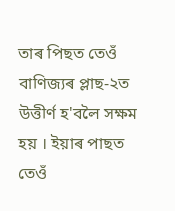তাৰ পিছত তেওঁ বাণিজ্যৰ প্লাছ-২ত উত্তীৰ্ণ হ'বলৈ সক্ষম হয় । ইয়াৰ পাছত তেওঁ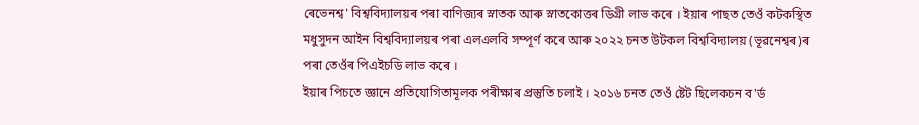ৰেভেনশ্ব' বিশ্ববিদ্যালয়ৰ পৰা বাণিজ্যৰ স্নাতক আৰু স্নাতকোত্তৰ ডিগ্ৰী লাভ কৰে । ইয়াৰ পাছত তেওঁ কটকস্থিত মধুসুদন আইন বিশ্ববিদ্যালয়ৰ পৰা এলএলবি সম্পূৰ্ণ কৰে আৰু ২০২২ চনত উটকল বিশ্ববিদ্যালয় (ভূৱনেশ্বৰ)ৰ পৰা তেওঁৰ পিএইচডি লাভ কৰে ।
ইয়াৰ পিচতে জ্ঞানে প্ৰতিযোগিতামূলক পৰীক্ষাৰ প্ৰস্তুতি চলাই । ২০১৬ চনত তেওঁ ষ্টেট ছিলেকচন ব'ৰ্ড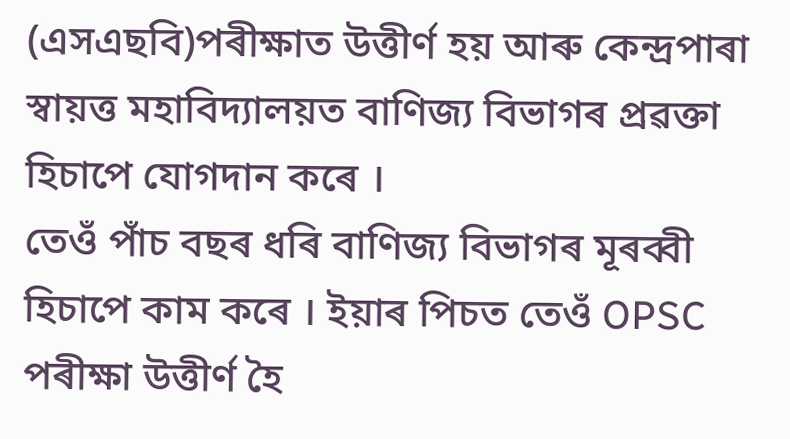(এসএছবি)পৰীক্ষাত উত্তীৰ্ণ হয় আৰু কেন্দ্ৰপাৰা স্বায়ত্ত মহাবিদ্যালয়ত বাণিজ্য বিভাগৰ প্ৰৱক্তা হিচাপে যোগদান কৰে ।
তেওঁ পাঁচ বছৰ ধৰি বাণিজ্য বিভাগৰ মূৰব্বী হিচাপে কাম কৰে । ইয়াৰ পিচত তেওঁ OPSC পৰীক্ষা উত্তীৰ্ণ হৈ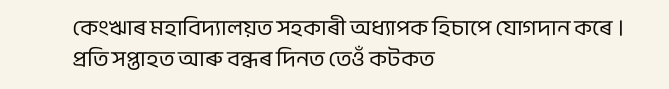কেংঋাৰ মহাবিদ্যালয়ত সহকাৰী অধ্যাপক হিচাপে যোগদান কৰে । প্ৰতি সপ্তাহত আৰু বন্ধৰ দিনত তেওঁ কটকত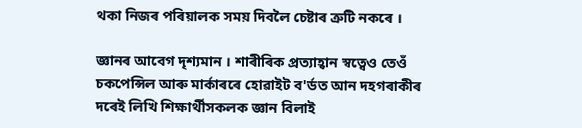থকা নিজৰ পৰিয়ালক সময় দিবলৈ চেষ্টাৰ ত্ৰুটি নকৰে ।

জ্ঞানৰ আবেগ দৃশ্যমান । শাৰীৰিক প্ৰত্যাহ্বান স্বত্বেও তেওঁ চকপেন্সিল আৰু মাৰ্কাৰৰে হোৱাইট ব'ৰ্ডত আন দহগৰাকীৰ দৰেই লিখি শিক্ষাৰ্থীসকলক জ্ঞান বিলাই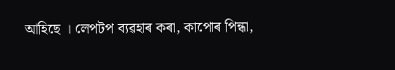আহিছে । লেপটপ ব্যৱহাৰ কৰা, কাপোৰ পিন্ধা,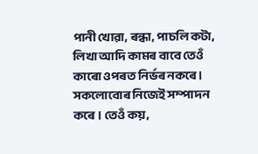পানী খোৱা, ৰন্ধা, পাচলি কটা, লিখা আদি কামৰ বাবে তেওঁ কাৰো ওপৰত নিৰ্ভৰ নকৰে । সকলোবোৰ নিজেই সম্পাদন কৰে । তেওঁ কয়,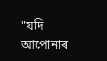"যদি আপোনাৰ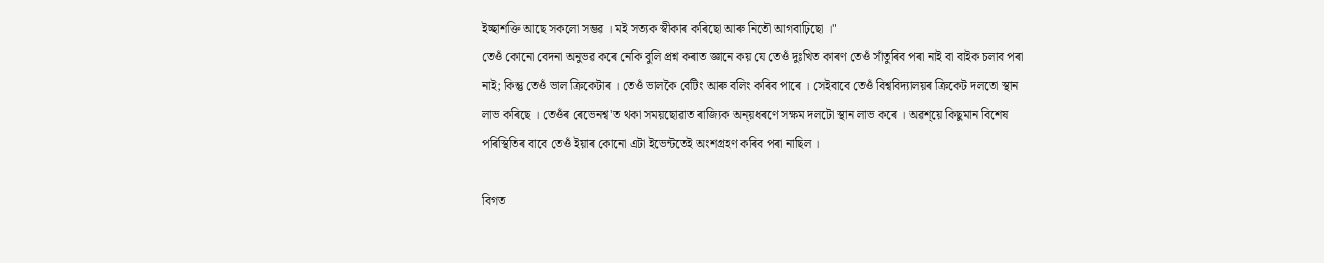ইচ্ছাশক্তি আছে সকলো সম্ভৱ । মই সত্যক স্বীকাৰ কৰিছো আৰু নিতৌ আগবাঢ়িছো ।"
তেওঁ কোনো বেদনা অনুভৱ কৰে নেকি বুলি প্ৰশ্ন কৰাত জ্ঞানে কয় যে তেওঁ দুঃখিত কাৰণ তেওঁ সাঁতুৰিব পৰা নাই বা বাইক চলাব পৰা নাই; কিন্তু তেওঁ ভাল ক্ৰিকেটাৰ । তেওঁ ভালকৈ বেটিং আৰু বলিং কৰিব পাৰে । সেইবাবে তেওঁ বিশ্ববিদ্যালয়ৰ ক্রিকেট দলতো স্থান লাভ কৰিছে । তেওঁৰ ৰেভেনশ্ব'ত থকা সময়ছোৱাত ৰাজ্যিক অন্য়ধৰণে সক্ষম দলটো স্থান লাভ কৰে । অৱশ্য়ে কিছুমান বিশেষ পৰিস্থিতিৰ বাবে তেওঁ ইয়াৰ কোনো এটা ইভেন্টতেই অংশগ্ৰহণ কৰিব পৰা নাছিল ।

বিগত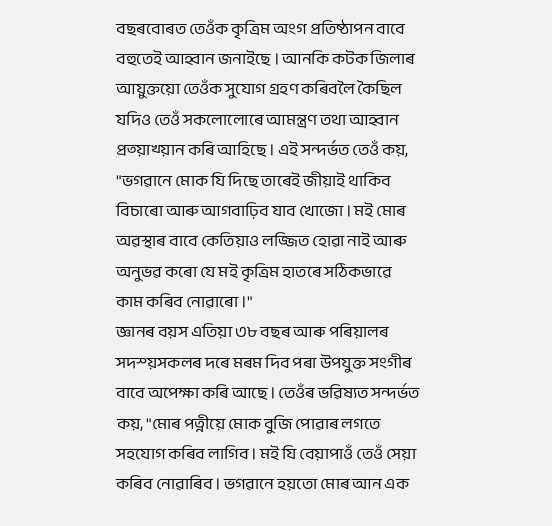বছৰবোৰত তেওঁক কৃত্ৰিম অংগ প্ৰতিষ্ঠাপন বাবে বহুতেই আহ্বান জনাইছে । আনকি কটক জিলাৰ আয়ুক্তয়ো তেওঁক সুযোগ গ্ৰহণ কৰিবলৈ কৈছিল যদিও তেওঁ সকলোলোৰে আমন্ত্ৰণ তথা আহ্বান প্ৰত্য়াখ্য়ান কৰি আহিছে । এই সন্দৰ্ভত তেওঁ কয়, "ভগৱানে মোক যি দিছে তাৰেই জীয়াই থাকিব বিচাৰো আৰু আগবাঢ়িব যাব খোজো । মই মোৰ অৱস্থাৰ বাবে কেতিয়াও লজ্জিত হোৱা নাই আৰু অনুভৱ কৰো যে মই কৃত্ৰিম হাতৰে সঠিকভাৱে কাম কৰিব নোৱাৰো ।"
জ্ঞানৰ বয়স এতিয়া ৩৮ বছৰ আৰু পৰিয়ালৰ সদস্য়সকলৰ দৰে মৰম দিব পৰা উপযুক্ত সংগীৰ বাবে অপেক্ষা কৰি আছে । তেওঁৰ ভৱিষ্যত সন্দৰ্ভত কয়, "মোৰ পত্নীয়ে মোক বুজি পোৱাৰ লগতে সহযোগ কৰিব লাগিব । মই যি বেয়াপাওঁ তেওঁ সেয়া কৰিব নোৱাৰিব । ভগৱানে হয়তো মোৰ আন এক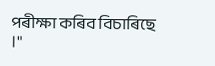পৰীক্ষা কৰিব বিচাৰিছে ।"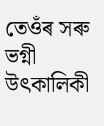তেওঁৰ সৰু ভগ্নী উৎকালিকী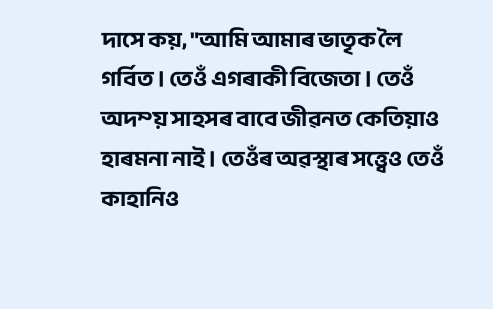দাসে কয়, "আমি আমাৰ ভাতৃক লৈ গৰ্বিত । তেওঁ এগৰাকী বিজেতা । তেওঁ অদম্য় সাহসৰ বাবে জীৱনত কেতিয়াও হাৰমনা নাই । তেওঁৰ অৱস্থাৰ সত্ত্বেও তেওঁ কাহানিও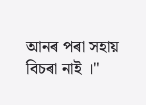আনৰ পৰা সহায় বিচৰা নাই ।"